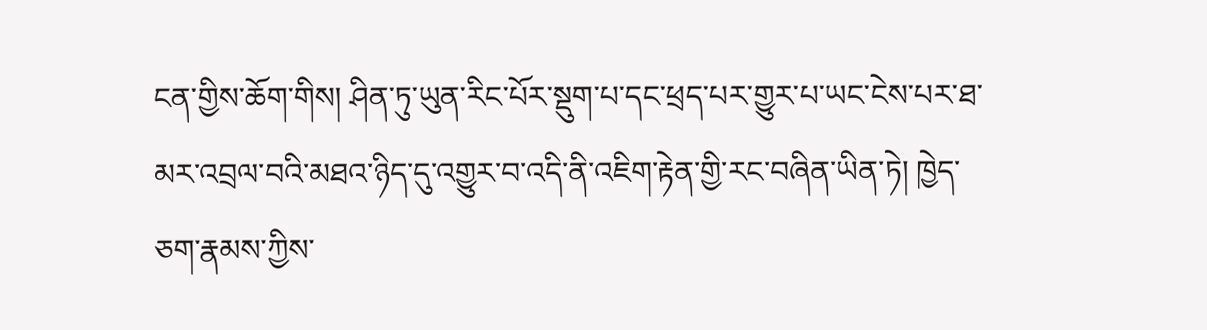ངན་གྱིས་ཆོག་གིས། ཤིན་ཏུ་ཡུན་རིང་པོར་སྡུག་པ་དང་ཕྲད་པར་གྱུར་པ་ཡང་ངེས་པར་ཐ་མར་འབྲལ་བའི་མཐའ་ཉིད་དུ་འགྱུར་བ་འདི་ནི་འཇིག་རྟེན་གྱི་རང་བཞིན་ཡིན་ཏེ། ཁྱེད་ཅག་རྣམས་ཀྱིས་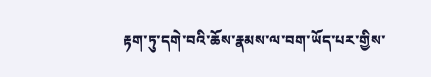རྟག་ཏུ་དགེ་བའི་ཆོས་རྣམས་ལ་བག་ཡོད་པར་གྱིས་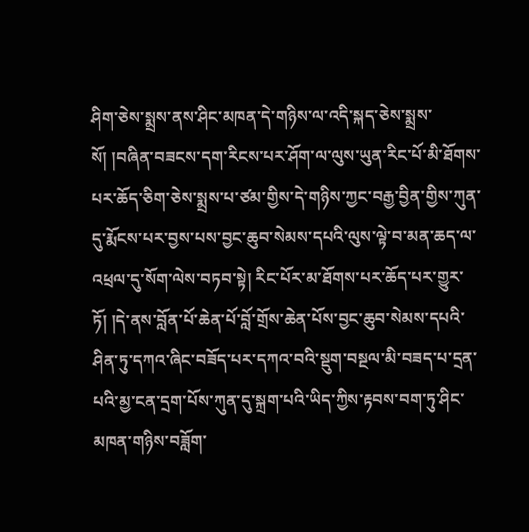ཤིག་ཅེས་སྨྲས་ནས་ཤིང་མཁན་དེ་གཉིས་ལ་འདི་སྐད་ཅེས་སྨྲས་སོ། །བཞིན་བཟངས་དག་རིངས་པར་ཤོག་ལ་ལུས་ཡུན་རིང་པོ་མི་ཐོགས་པར་ཆོད་ཅིག་ཅེས་སྨྲས་པ་ཙམ་གྱིས་དེ་གཉིས་ཀྱང་བརྒྱ་བྱིན་གྱིས་ཀུན་དུ་རྨོངས་པར་བྱས་པས་བྱང་ཆུབ་སེམས་དཔའི་ལུས་ལྟེ་བ་མན་ཆད་ལ་འཕྲལ་དུ་སོག་ལེས་བཏབ་སྟེ། རིང་པོར་མ་ཐོགས་པར་ཆོད་པར་གྱུར་ཏོ། །དེ་ནས་བློན་པོ་ཆེན་པོ་བློ་གྲོས་ཆེན་པོས་བྱང་ཆུབ་སེམས་དཔའི་ཤིན་ཏུ་དཀའ་ཞིང་བཟོད་པར་དཀའ་བའི་སྡུག་བསྔལ་མི་བཟད་པ་དྲན་པའི་མྱ་ངན་དྲག་པོས་ཀུན་དུ་སྐྲག་པའི་ཡིད་ཀྱིས་རྟབས་བག་ཏུ་ཤིང་མཁན་གཉིས་བཟློག་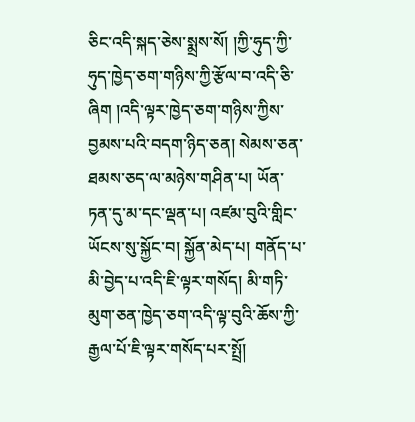ཅིང་འདི་སྐད་ཅེས་སྨྲས་སོ། །ཀྱི་ཧུད་ཀྱི་ཧུད་ཁྱེད་ཅག་གཉིས་ཀྱི་རྩོལ་བ་འདི་ཅི་ཞིག །འདི་ལྟར་ཁྱེད་ཅག་གཉིས་ཀྱིས་བྱམས་པའི་བདག་ཉིད་ཅན། སེམས་ཅན་ཐམས་ཅད་ལ་མཉེས་གཤིན་པ། ཡོན་ཏན་དུ་མ་དང་ལྡན་པ། འཛམ་བུའི་གླིང་ཡོངས་སུ་སྐྱོང་བ། སྐྱོན་མེད་པ། གནོད་པ་མི་བྱེད་པ་འདི་ཇི་ལྟར་གསོད། མི་གཏི་མུག་ཅན་ཁྱེད་ཅག་འདི་ལྟ་བུའི་ཆོས་ཀྱི་རྒྱལ་པོ་ཇི་ལྟར་གསོད་པར་སྤྲོ།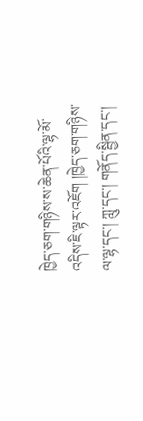ཁྱེད་ཅག་གཉིས་ས་ཆེན་པོའི་ལྷ་མོ་འདིས་ཇི་ལྟར་འཇོག །ཁྱེད་ཅག་གཉིས་ལ་ལྷ་དང་། ཀླུ་དང་། གནོད་སྦྱིན་དང་།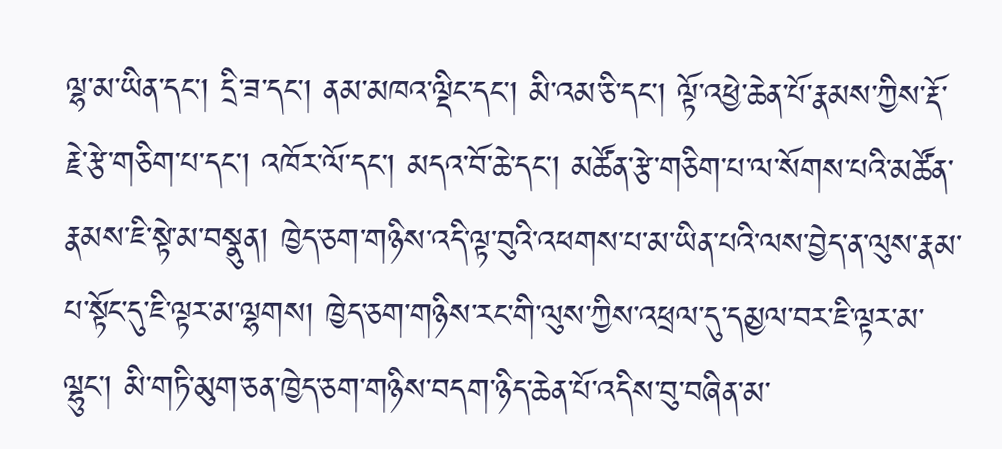ལྷ་མ་ཡིན་དང་། དྲི་ཟ་དང་། ནམ་མཁའ་ལྡིང་དང་། མི་འམ་ཅི་དང་། ལྟོ་འཕྱེ་ཆེན་པོ་རྣམས་ཀྱིས་རྡོ་རྗེ་རྩེ་གཅིག་པ་དང་། འཁོར་ལོ་དང་། མདའ་བོ་ཆེ་དང་། མཚོན་རྩེ་གཅིག་པ་ལ་སོགས་པའི་མཚོན་རྣམས་ཇི་སྟེ་མ་བསྣུན། ཁྱེད་ཅག་གཉིས་འདི་ལྟ་བུའི་འཕགས་པ་མ་ཡིན་པའི་ལས་བྱེད་ན་ལུས་རྣམ་པ་སྟོང་དུ་ཇི་ལྟར་མ་ལྷགས། ཁྱེད་ཅག་གཉིས་རང་གི་ལུས་ཀྱིས་འཕྲལ་དུ་དམྱལ་བར་ཇི་ལྟར་མ་ལྷུང་། མི་གཏི་མུག་ཅན་ཁྱེད་ཅག་གཉིས་བདག་ཉིད་ཆེན་པོ་འདིས་བུ་བཞིན་མ་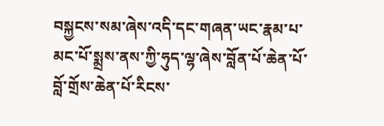བསྐྱངས་སམ་ཞེས་འདི་དང་གཞན་ཡང་རྣམ་པ་མང་པོ་སྨྲས་ནས་ཀྱི་ཧུད་ལྷ་ཞེས་བློན་པོ་ཆེན་པོ་བློ་གྲོས་ཆེན་པོ་རིངས་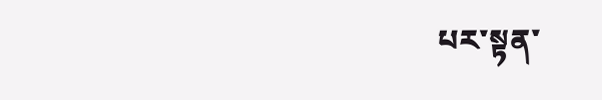པར་སྟན་